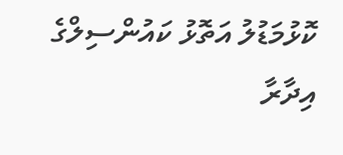ކޮޅުމަޑުލު އަތޮޅު ކައުންސިލްގެ އިދާރާ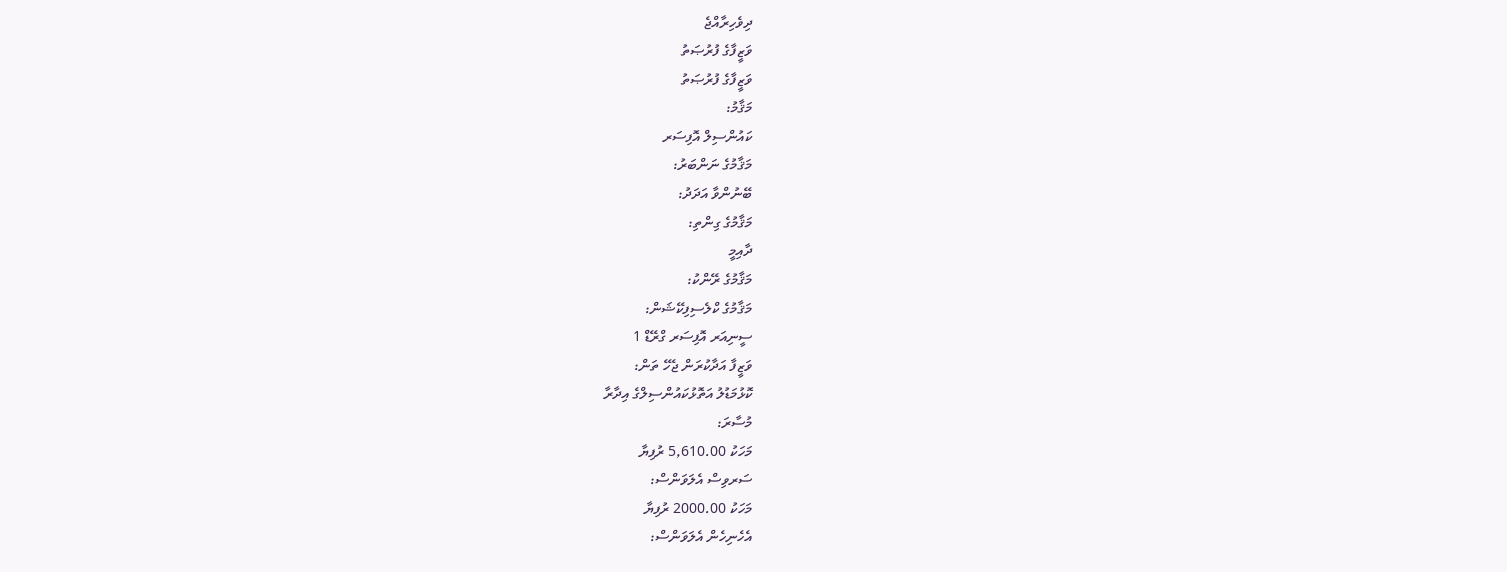ދިވެހިރާއްޖެ
ވަޒީފާގެ ފުރުޞަތު
ވަޒީފާގެ ފުރުޞަތު
މަޤާމު:
ކައުންސިލް އޮފިސަރ
މަޤާމުގެ ނަންބަރު:
ބޭނުންވާ އަދަދު:
މަޤާމުގެ ގިންތި:
ދާއިމީ
މަޤާމުގެ ރޭންކު:
މަޤާމުގެ ކްލެސިފިކޭޝަން:
ސީނިއަރ އޮފިސަރ ގްރޭޑް 1
ވަޒީފާ އަދާކުރަން ޖެހޭ ތަން:
ކޮޅުމަޑުލު އަތޮޅުކައުންސިލްގެ އިދާރާ
މުސާރަ:
މަހަކު 5,610.00 ރުފިޔާ
ސަރވިސް އެލަވަންސް:
މަހަކު 2000.00 ރުފިޔާ
އެހެނިހެން އެލަވަންސް: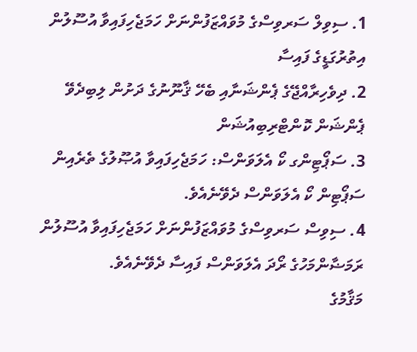1. ސިވިލް ސަރވިސްގެ މުވައްޒަފުންނަށް ހަމަޖެހިފައިވާ އުސޫލުން އިތުރުގަޑީގެ ފައިސާ
2. ދިވެހިރާއްޖޭގެ ޕެންޝަނާއި ބެހޭ ޤާނޫނުގެ ދަށުން ލިބިދެވޭ ޕެންޝަން ކޮންޓްރިބިއުޝަން
3. ސަޕޯޓިންގ ކޯ އެލަވަންސް: ހަމަޖެހިފައިވާ އުޞޫލުގެ ތެރެއިން ސަޕޯޓިން ކޯ އެލަވަންސް ދެވޭނެއެވެ.
4. ސިވިސް ސަރވިސްގެ މުވައްޒަފުންނަށް ހަމަޖެހިފައިވާ އުސޫލުން ރަމަޟާންމަހުގެ ރޯދަ އެލަވަންސް ފައިސާ ދެވޭނެއެވެ.
މަޤާމުގެ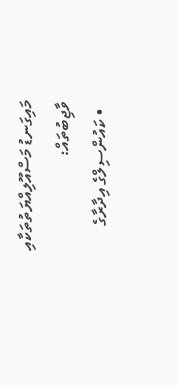މައިގަނޑު މަސްއޫލިއްޔަތުތަކާއި ވާޖިބުތައް:
  • ކައުންސިލްގެ އިދާރާގެ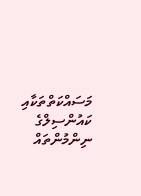މަސައްކަތްތަކާއި ކައުންސިލްގެ ނިންމުންތައް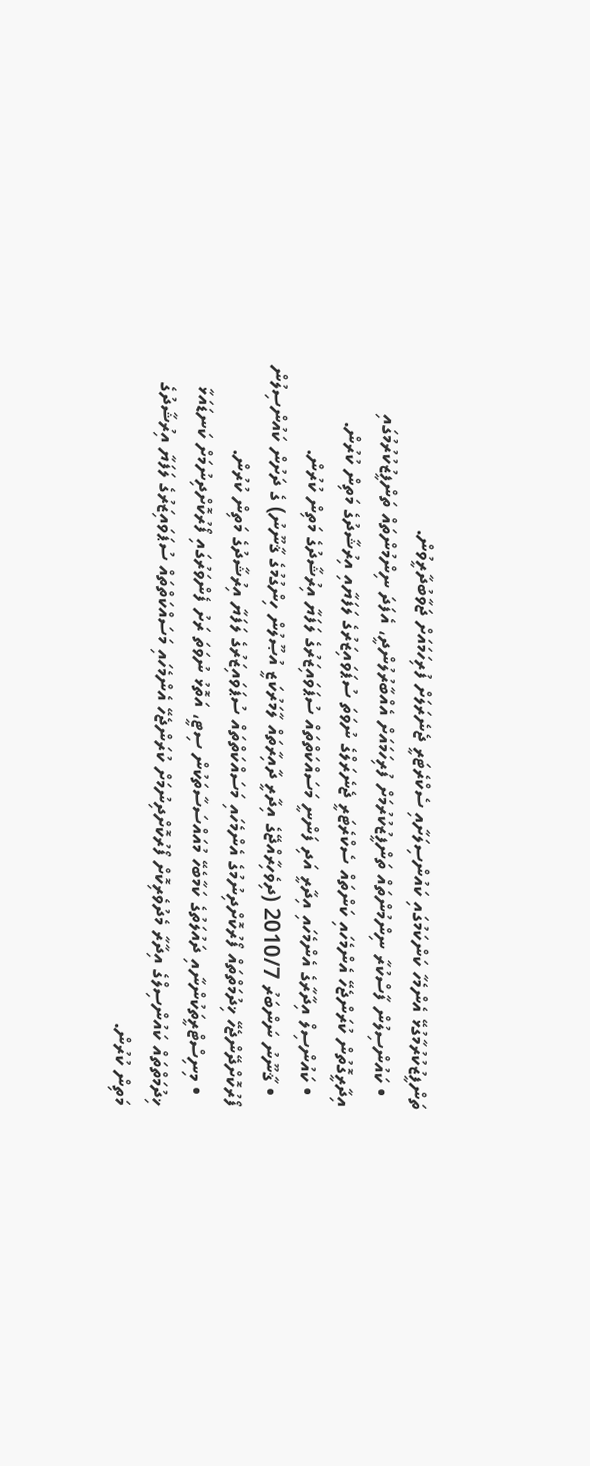ތަންފީޒުކުރުމާގުޅޭ އެންމެހާ ކަންކަމުގައި ކައުންސިލަށާއި ސެކްރެޓަރީ ޖެނެރަލަށް ފުރިހަމައަށް ޖަވާބުދާރީވުން.
  • ކައުންސިލުން ފާސްކުރާ ނިންމުންތައް ތަންފީޒުކުރުމަށް ފުރިހަމައަށް އެއްބާރުލުންދީ، އެފަދަ ނިންމުންތައް ތަންފީޒުކުރުމުގައި އިދާރީގޮތުން ކުރަންޖެހޭ އެންމެހައި ކަންތައް ސެކްރެޓަރީ ޖެނެރަލްގެ ނުވަތަ ސުޕަވައިޒަރުގެ ލަފަޔާއި އިރުޝާދުގެ މަތިން ކުރުން.
  • ކައުންސިލް އިދާރާގެ އެންމެހައި އިދާރީ އަދި ފަންނީ މަސައްކަތްތައް ސުޕަވައިޒަރުގެ ލަފަޔާ އިރުޝާދުގެ މަތިން ކުރުން.
  • ޤާނޫނު ނަންބަރު 2010/7 (ދިވެހިރާއްޖޭގެ އިދާރީ ދާއިރާތައް ލާމަރުކަޒީ އުޞޫލުން ހިންގުމުގެ ޤާނޫނު) ގެ ދަށުން ކައުންސިލުން ފޯރުކޮށްދޭންޖެހޭ ޚިދުމަތްތައް ފޯރުކޮށްދިނުމުގެ އެންމެހައި މަސައްކަތްތައް ސުޕަވައިޒަރުގެ ލަފަޔާ އިރުޝާދުގެ މަތިން ކުރުން.
  • މިނިސްޓްރީތަކުންނާއި ދައުލަތުގެ ކަމާބެހޭ މުއައްސަސާތަކުން ސިޓީ، އަތޮޅު ނުވަތަ ރަށު ފެންވަރުގައި ފޯރުކޮށްދިނުމަށް ކަނޑައަޅާ ޚިދުމަތްތައް ކައުންސިލްގެ އިދާރާ މެދުވެރިކޮށް ފޯރުކޮށްދިނުމަށް ކުރަންޖެހޭ އެންމެހައި މަސައްކަތްތައް ސުޕަވައިޒަރުގެ ލަފަޔާ އިރުޝާދުގެ މަތިން ކުރުން.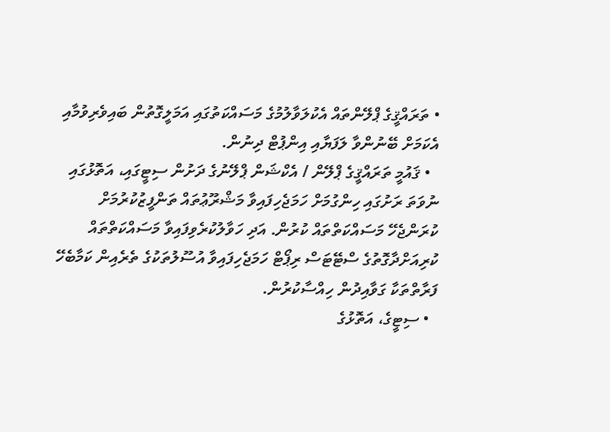• ތަރައްޤީގެ ޕްލޭންތައް އެކުލަވާލުމުގެ މަސައްކަތުގައި އަމަލީގޮތުން ބައިވެރިވުމާއި އެކަމަށް ބޭނުންވާ ލަފަޔާއި އިންޕުޓް ދިނުން.
  • ޤައުމީ ތަރައްޤީގެ ޕްލޭން / އެކްޝަން ޕްލޭނުގެ ދަށުން ސިޓީގައި، އަތޮޅުގައި ނުވަތަ ރަށުގައި ހިންގުމަށް ހަމަޖެހިފައިވާ މަޝްރޫޢުތައް ތަންފީޒުކުރުމަށް ކުރަންޖެހޭ މަސައްކަތްތައް ކުރުން. އަދި ހަވާލުކުރެވިފައިވާ މަސައްކަތްތައް ކުރިއަށްދާގޮތުގެ ސްޓޭޓަސް ރިޕޯޓް ހަމަޖެހިފައިވާ އުސޫލުތަކުގެ ތެރެއިން ކަމާބެހޭ ފަރާތްތަކާ ގަވާއިދުން ހިއްސާކުރުން.
  • ސިޓީގެ، އަތޮޅުގެ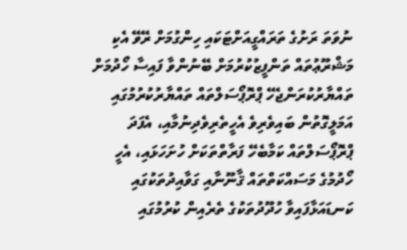ނުވަތަ ރަށުގެ ތަރައްގީއަށްޓަކައި ހިންގުމަށް ރޭވޭ އެކި މަޝްރޫޢުތައް ތަންފީޒުކުރުމަށް ބޭނުންވާ ފައިސާ ހޯދުމަށް ތައްޔާރުކުރަންޖެހޭ ޕްރޮޕޯސަލްތައް ތައްޔާރުކުރުމުގައި އަމަލީގޮތުން ބައިވެރިވެ އެހީތެރިވެދިނުމާއި، އެފަދަ ޕްރޮޕޯސަލްތައް ކަމާބެހޭ ފަރާތްތަކަށް ހުށަހަޅައި، އެހީ ހޯދުމުގެ މަސައްކަތްތައް ޤާނޫނާއި ގަވާއިދުތަކުގައި ކަނޑައަޅާފައިވާ ހުދޫދުތަކުގެ ތެރެއިން ކުރުމުގައި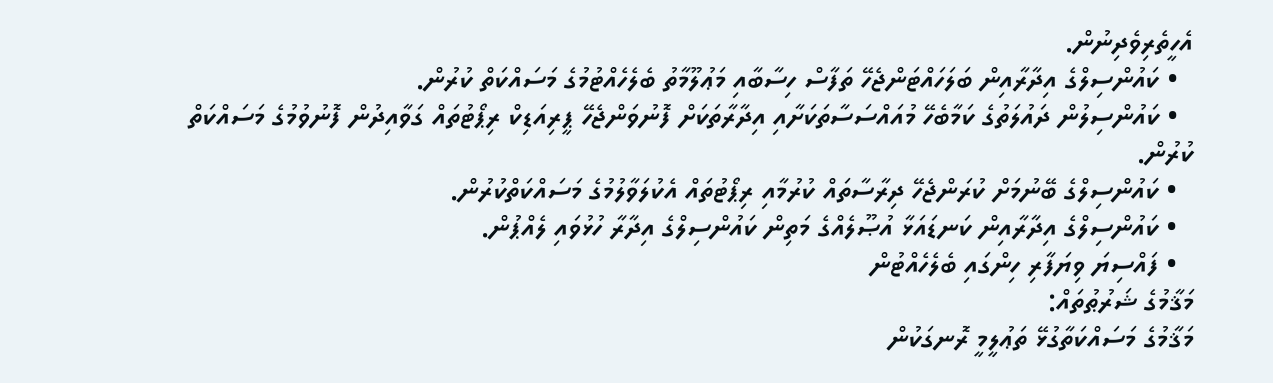އެހީތެރިވެދިނުން.
  • ކައުންސިލްގެ އިދާރާއިން ބަލަހައްޓަންޖެހޭ ތަފާސް ހިސާބާއި މަޢުލޫމާތު ބެލެހެއްޓުމުގެ މަސައްކަތް ކުރުން.
  • ކައުންސިލުން ދައުލަތުގެ ކަމާބެހޭ މުއައްސަސާތަކަށާއި އިދާރާތަކަށް ފޮނުވަންޖެހޭ ޕީރިއަޑިކް ރިޕޯޓުތައް ގަވާއިދުން ފޮނުވުމުގެ މަސައްކަތް ކުރުން.
  • ކައުންސިލްގެ ބޭނުމަށް ކުރަންޖެހޭ ދިރާސާތައް ކުރުމާއި ރިޕޯޓުތައް އެކުލަވާލުމުގެ މަސައްކަތްކުރުން.
  • ކައުންސިލްގެ އިދާރާއިން ކަނޑައަޅާ އުޞޫލެއްގެ މަތިން ކައުންސިލްގެ އިދާރާ ހުޅުވައި ލެއްޕުން.
  • ފައްސިޔަ ވިޔަފާރި ހިންގައި ބެލެހެއްޓުން
މަޤާމުގެ ޝަރުޠުތައް:
މަޤާމުގެ މަސައްކަތާގުޅޭ ތަޢުލީމީ ރޮނގަކުން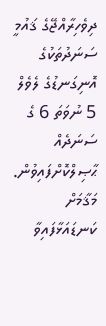ދިވެހިރާއްޖޭގެ ޤައުމީ ސަނަދުތަކުގެ އޮނިގަނޑުގެ ލެވެލް 5 ނުވަތަ 6 ގެ ސަނަދެއް ޙާޞިލްކޮށްފައިވުން.
މަޤާމަށް ކަނޑައަޅާފައިވާ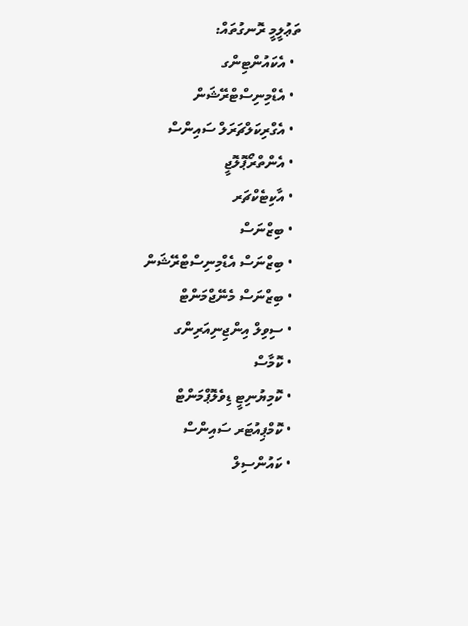ތަޢުލީމީ ރޮނގުތައް:
  • އެކައުންޓިންގ
  • އެޑްމިނިސްޓްރޭޝަން
  • އެގްރިކަލްޗަރަލް ސައިންސް
  • އެންތްރޯޕޮލޮޖީ
  • އާކިޓެކްޗަރ
  • ބިޒްނަސް
  • ބިޒްނަސް އެޑްމިނިސްޓްރޭޝަން
  • ބިޒްނަސް މެނޭޖްމަންޓް
  • ސިވިލް އިންޖިނިއަރިންގ
  • ކޮމާސް
  • ކޮމިޔުނިޓީ ޑިވެލޮޕްމަންޓް
  • ކޮމްޕިއުޓަރ ސައިންސް
  • ކައުންސިލް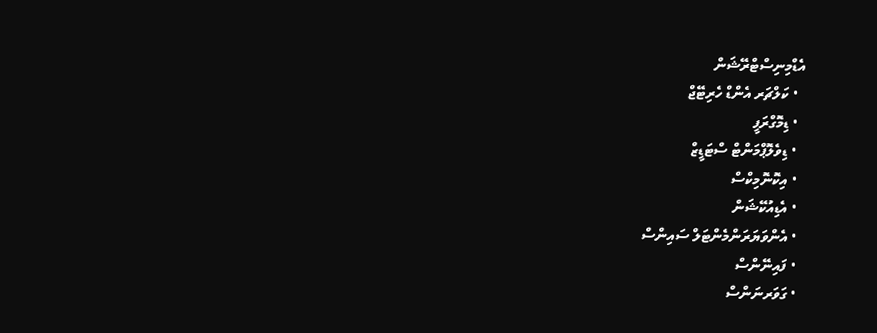އެޑްމިނިސްޓްރޭޝަން
  • ކަލްޗަރ އެންޑް ހެރިޓޭޖް
  • ޑިމޮގްރަފީ
  • ޑިވެލޮޕްމަންޓް ސްޓަޑީޒް
  • އިކޮނޮމިކްސް
  • އެޑިއުކޭޝަން
  • އެންވަޔަރަންމެންޓަލް ސައިންސް
  • ފައިނޭންސް
  • ގަވަރނަންސް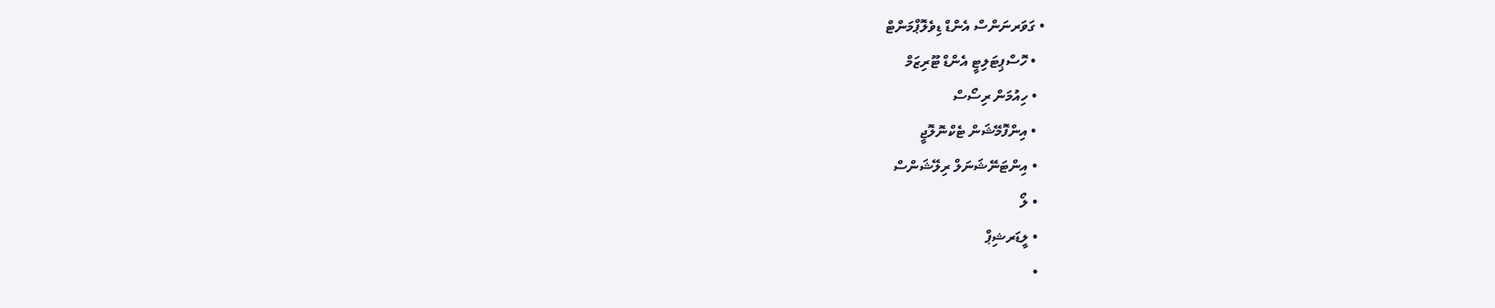• ގަވަރނަންސް އެންޑް ޑިވެލޮޕްމަންޓް
  • ހޮސްޕިޓަލިޓީ އެންޑް ޓޫރިޒަމް
  • ހިއުމަން ރިސޯސް
  • އިންފޮމޭޝަން ޓެކްނޮލޮޖީ
  • އިންޓަނޭޝަނަލް ރިލޭޝަންސް
  • ލޯ
  • ލީޑަރޝިޕް
  •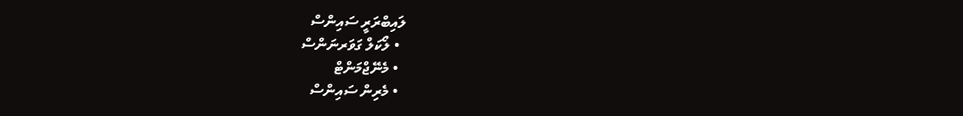ލައިބްރަރީ ސައިންސް
  • ލޯކަލް ގަވަރނަންސް
  • މެނޭޖްމަންޓް
  • މެރިން ސައިންސް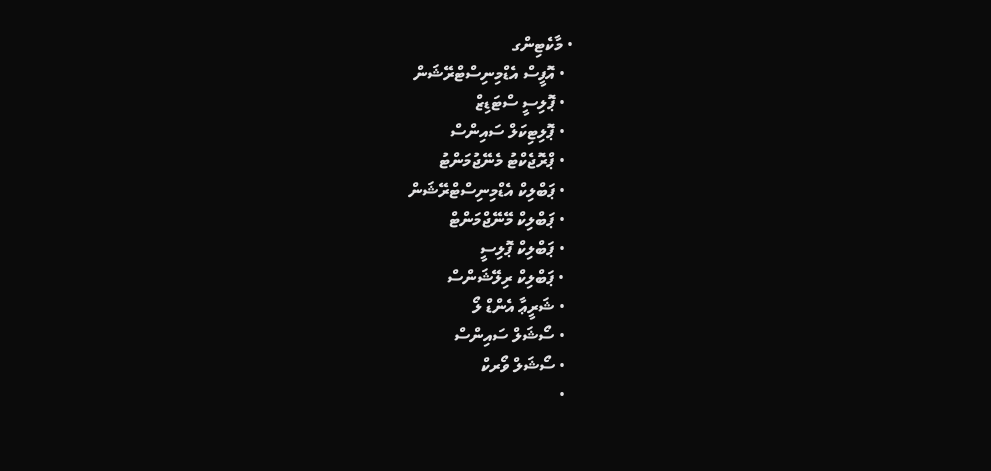• މާކެޓިންގ
  • އޮފީސް އެޑްމިނިސްޓްރޭޝަން
  • ޕޮލިސީ ސްޓަޑިޒް
  • ޕޮލިޓިކަލް ސައިންސް
  • ޕްރޮޖެކްޓު މެނޭޖުމަންޓު
  • ޕަބްލިކް އެޑްމިނިސްޓްރޭޝަން
  • ޕަބްލިކް މޭނޭޖްމަންޓް
  • ޕަބްލިކް ޕޮލިސީ
  • ޕަބްލިކް ރިލޭޝަންސް
  • ޝަރީޢާ އެންޑް ލޯ
  • ސޯޝަލް ސައިންސް
  • ސޯޝަލް ވޯރކް
  •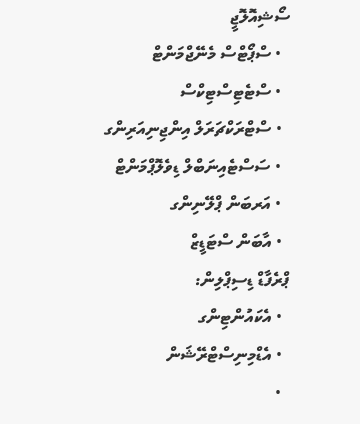ސޯޝިއޮލޮޖީ
  • ސްޕޯޓްސް މެނޭޖްމަންޓް
  • ސްޓެޓިސްޓިކްސް
  • ސްޓްރަކްޗަރަލް އިންޖިނިއަރިންގ
  • ސަސްޓެއިނަބްލް ޑިވެލޮޕްމަންޓް
  • އަރބަން ޕްލޭނިންގ
  • އާބަން ސްޓަޑީޒް
ޕްރެފާޑް ޑިސިޕްލިން:
  • އެކައުންޓިންގ
  • އެޑްމިނިސްޓްރޭޝަން
  •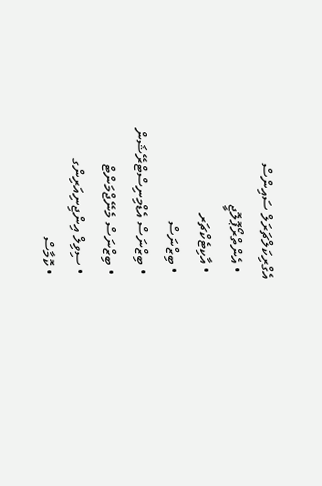އެގްރިކަލްޗަރަލް ސައިންސް
  • އެންތްރޯޕޮލޮޖީ
  • އާކިޓެކްޗަރ
  • ބިޒްނަސް
  • ބިޒްނަސް އެޑްމިނިސްޓްރޭޝަން
  • ބިޒްނަސް މެނޭޖްމަންޓް
  • ސިވިލް އިންޖިނިއަރިންގ
  • ކޮމާސް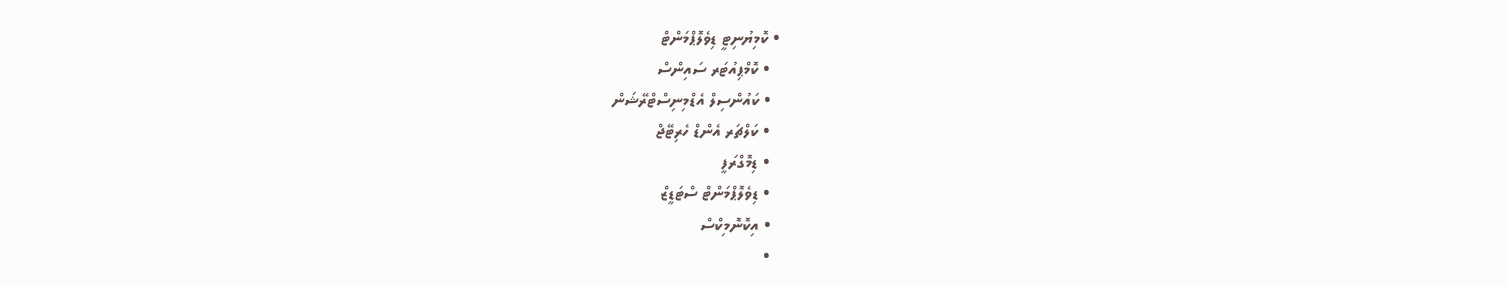• ކޮމިޔުނިޓީ ޑިވެލޮޕްމަންޓް
  • ކޮމްޕިއުޓަރ ސައިންސް
  • ކައުންސިލް އެޑްމިނިސްޓްރޭޝަން
  • ކަލްޗަރ އެންޑް ހެރިޓޭޖް
  • ޑިމޮގްރަފީ
  • ޑިވެލޮޕްމަންޓް ސްޓަޑީޒް
  • އިކޮނޮމިކްސް
  •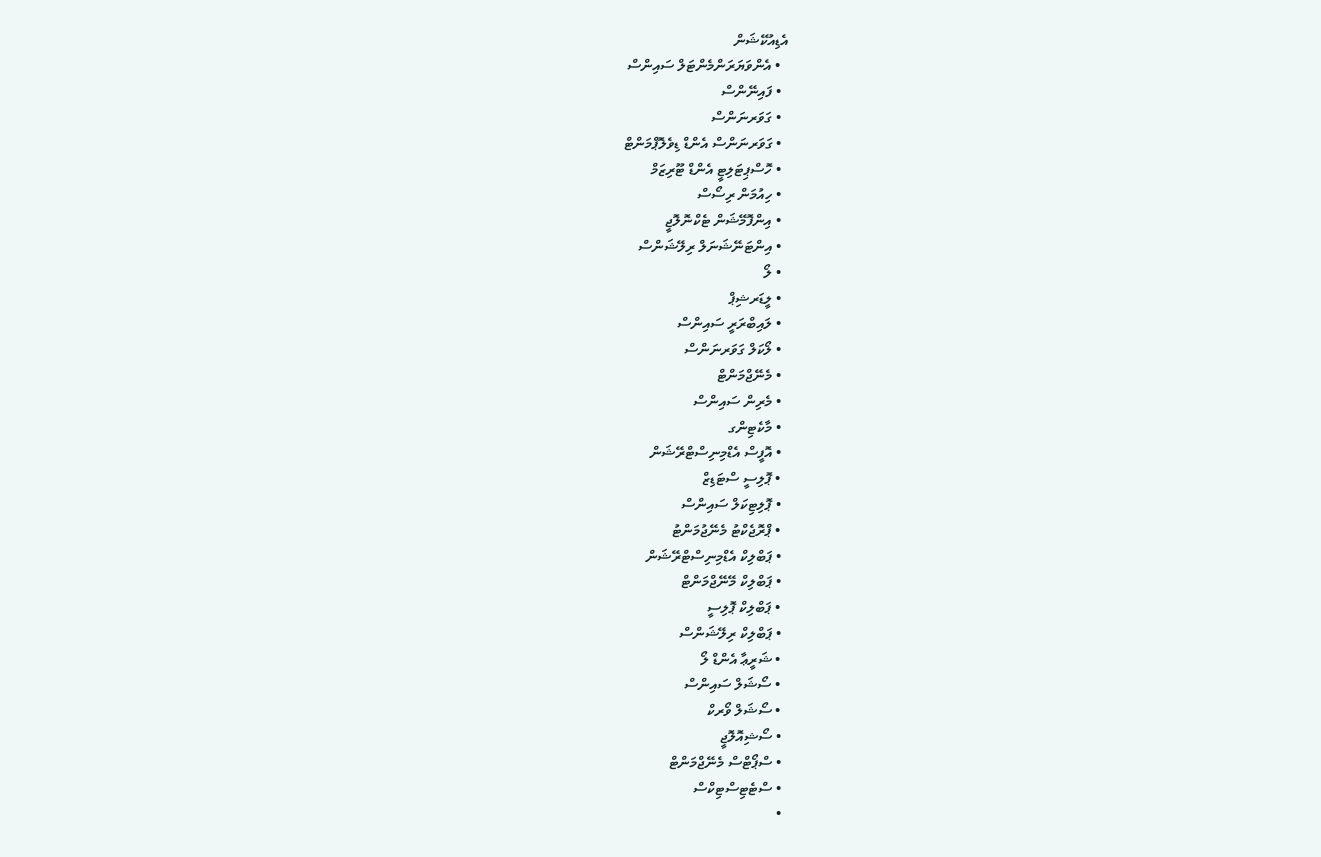އެޑިއުކޭޝަން
  • އެންވަޔަރަންމެންޓަލް ސައިންސް
  • ފައިނޭންސް
  • ގަވަރނަންސް
  • ގަވަރނަންސް އެންޑް ޑިވެލޮޕްމަންޓް
  • ހޮސްޕިޓަލިޓީ އެންޑް ޓޫރިޒަމް
  • ހިއުމަން ރިސޯސް
  • އިންފޮމޭޝަން ޓެކްނޮލޮޖީ
  • އިންޓަނޭޝަނަލް ރިލޭޝަންސް
  • ލޯ
  • ލީޑަރޝިޕް
  • ލައިބްރަރީ ސައިންސް
  • ލޯކަލް ގަވަރނަންސް
  • މެނޭޖްމަންޓް
  • މެރިން ސައިންސް
  • މާކެޓިންގ
  • އޮފީސް އެޑްމިނިސްޓްރޭޝަން
  • ޕޮލިސީ ސްޓަޑިޒް
  • ޕޮލިޓިކަލް ސައިންސް
  • ޕްރޮޖެކްޓު މެނޭޖުމަންޓު
  • ޕަބްލިކް އެޑްމިނިސްޓްރޭޝަން
  • ޕަބްލިކް މޭނޭޖްމަންޓް
  • ޕަބްލިކް ޕޮލިސީ
  • ޕަބްލިކް ރިލޭޝަންސް
  • ޝަރީޢާ އެންޑް ލޯ
  • ސޯޝަލް ސައިންސް
  • ސޯޝަލް ވޯރކް
  • ސޯޝިއޮލޮޖީ
  • ސްޕޯޓްސް މެނޭޖްމަންޓް
  • ސްޓެޓިސްޓިކްސް
  •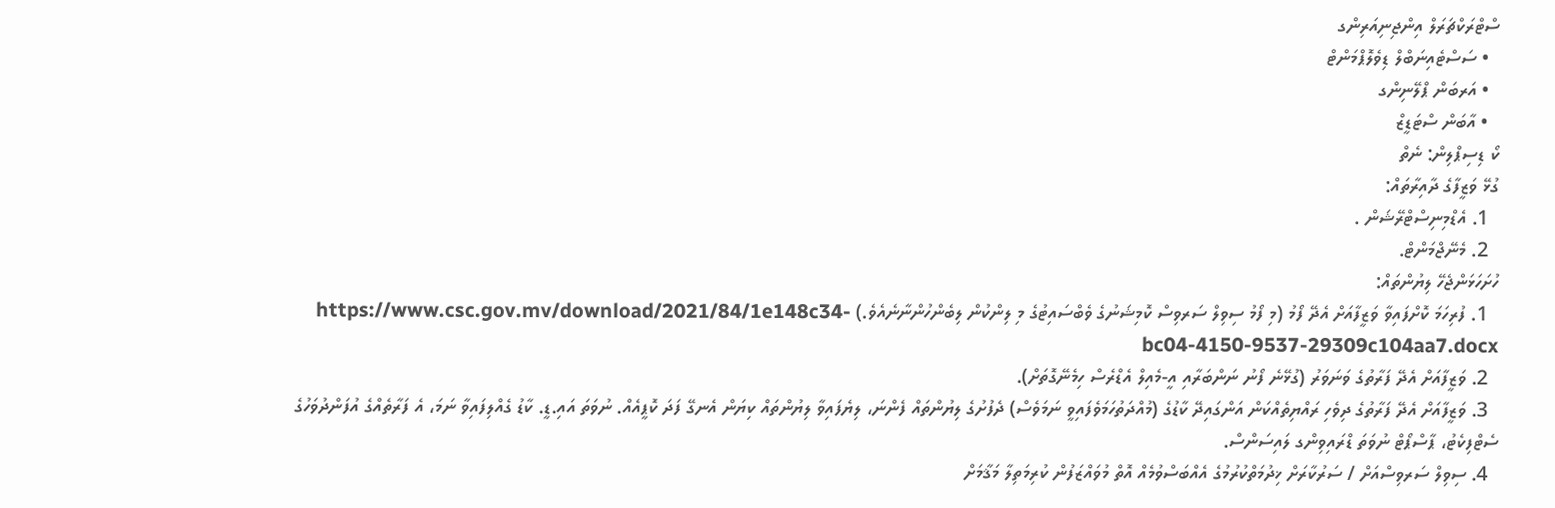ސްޓްރަކްޗަރަލް އިންޖިނިއަރިންގ
  • ސަސްޓެއިނަބްލް ޑިވެލޮޕްމަންޓް
  • އަރބަން ޕްލޭނިންގ
  • އާބަން ސްޓަޑީޒް
ކޯ ޑިސިޕްލިން: ނެތް
ގުޅޭ ވަޒީފާގެ ދާއިރާތައް:
  1. އެޑްމިނިސްޓްރޭޝަން .
  2. މެނޭޖްމަންޓް.
ހުށަހަޅަންޖެހޭ ލިޔުންތައް:
  1. ފުރިހަމަ ކޮށްފައިވާ ވަޒީފާއަށް އެދޭ ފޯމު (މި ފޯމު ސިވިލް ސަރވިސް ކޮމިޝަނުގެ ވެބްސައިޓުގެ މި ލިންކުން ލިބެންހުންނާނެއެވެ.) https://www.csc.gov.mv/download/2021/84/1e148c34-bc04-4150-9537-29309c104aa7.docx
  2. ވަޒީފާއަށް އެދޭ ފަރާތުގެ ވަނަވަރު (ގުޅޭނެ ފޯނު ނަންބަރާއި އީ-މެއިލް އެޑްރެސް ހިމެނޭގޮތަށް).
  3. ވަޒީފާއަށް އެދޭ ފަރާތުގެ ދިވެހި ރައްޔިތެއްކަން އަންގައިދޭ ކާޑުގެ (މުއްދަތުހަމަވެފައިވީ ނަމަވެސް) ދެފުށުގެ ލިޔުންތައް ފެންނަ، ލިޔެފައިވާ ލިޔުންތައް ކިޔަން އެނގޭ ފަދަ ކޮޕީއެއް. ނުވަތަ އައި.ޑީ. ކާޑު ގެއްލިފައިވާ ނަމަ، އެ ފަރާތެއްގެ އުފަންދުވަހުގެ ސެޓްފިކެޓު، ޕާސްޕޯޓް ނުވަތަ ޑްރައިވިންގ ލައިސަންސް.
  4. ސިވިލް ސަރވިސްއަށް / ސަރުކާރަށް ޚިދުމަތްކުރުމުގެ އެއްބަސްވުމެއް އޮތް މުވައްޒަފުން ކުރިމަތިލާ މަޤާމަށް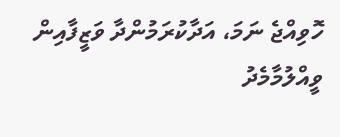ހޮވިއްޖެ ނަމަ، އަދާކުރަމުންދާ ވަޒީފާއިން ވީއްލުމާމެދު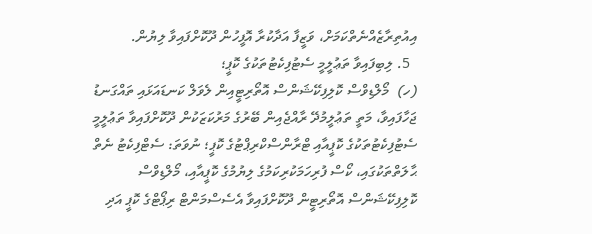އިއުތިރާޒެއްނެތްކަމަށް، ވަޒީފާ އަދާކުރާ އޮފީހުން ދޫކޮށްފައިވާ ލިޔުން.
  5. ލިބިފައިވާ ތަޢުލީމީ ސެޓުފިކެޓުތަކުގެ ކޮޕީ؛
(ހ)  މޯލްޑިވްސް ކޮލިފިކޭޝަންސް އޮތޯރިޓީއިން ލެވަލް ކަނޑައަޅައި ތައްގަނޑު ޖަހާފައިވާ، މަތީ ތަޢުލީމުދޭ ރާއްޖެއިން ބޭރުގެ މަރުކަޒަކުން ދޫކޮށްފައިވާ ތަޢުލީމީ ސެޓުފިކެޓުތަކުގެ ކޮޕީއާއި ޓްރާންސްކްރިޕްޓުގެ ކޮޕީ؛ ނުވަތަ: ސެޓްފިކެޓު ނެތް ޙާލަތްތަކުގައި، ކޯސް ފުރިހަމަކުރިކަމުގެ ލިޔުމުގެ ކޮޕީއާއި، މޯލްޑިވްސް ކޮލިފިކޭޝަންސް އޮތޯރިޓީން ދޫކޮށްފައިވާ އެސެސްމަންޓް ރިޕޯޓްގެ ކޮޕީ އަދި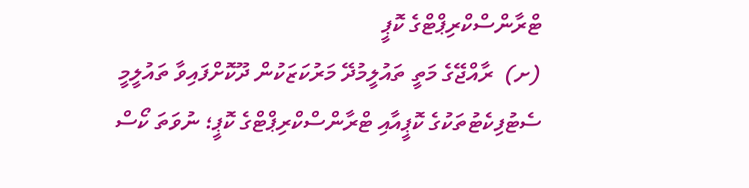ޓްރާންސްކްރިޕްޓްގެ ކޮޕީ
(ށ)  ރާއްޖޭގެ މަތީ ތައުލީމުދޭ މަރުކަޒަކުން ދޫކޮށްފައިވާ ތައުލީމީ ސެޓުފިކެޓުތަކުގެ ކޮޕީއާއި ޓްރާންސްކްރިޕްޓްގެ ކޮޕީ؛ ނުވަތަ ކޯސް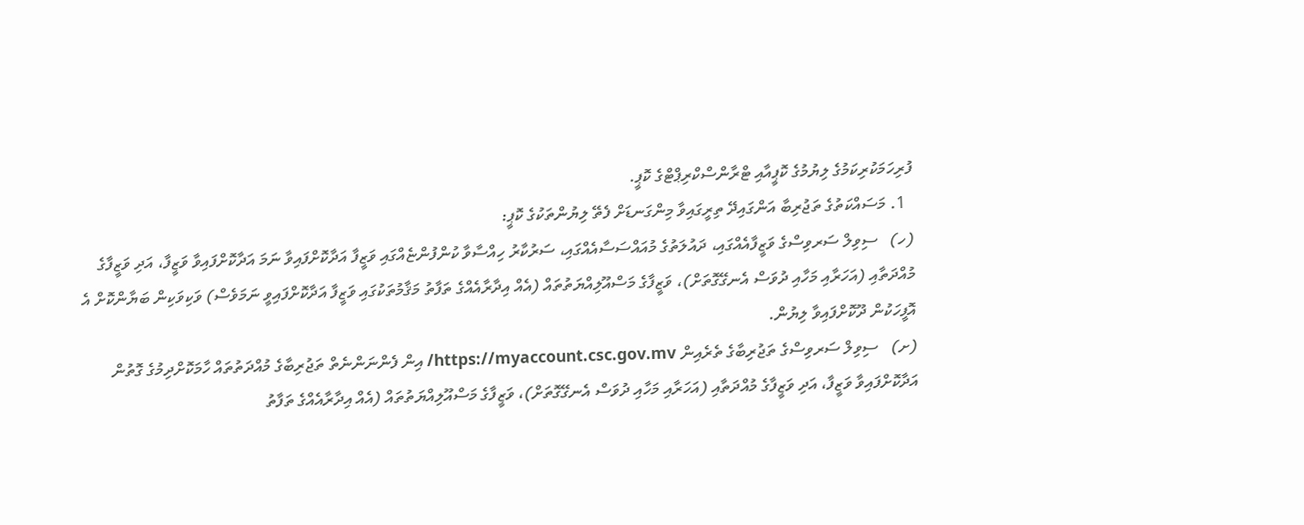ފުރިހަމަކުރިކަމުގެ ލިޔުމުގެ ކޮޕީއާއި ޓްރާންސްކްރިޕްޓްގެ ކޮޕީ.
  1. މަސައްކަތުގެ ތަޖުރިބާ އަންގައިދޭ ތިރީގައިވާ މިންގަނޑަށް ފެތޭ ލިޔުންތަކުގެ ކޮޕީ:
(ހ)   ސިވިލް ސަރވިސްގެ ވަޒީފާއެއްގައި، ދައުލަތުގެ މުއައްސަސާއެއްގައި، ސަރުކާރު ހިއްސާވާ ކުންފުންޏެއްގައި ވަޒީފާ އަދާކޮށްފައިވާ ނަމަ އަދާކޮށްފައިވާ ވަޒީފާ، އަދި ވަޒީފާގެ މުއްދަތާއި (އަހަރާއި މަހާއި ދުވަސް އެނގޭގޮތަށް)، ވަޒީފާގެ މަސްއޫލިއްޔަތުތައް (އެއް އިދާރާއެއްގެ ތަފާތު މަޤާމުތަކުގައި ވަޒީފާ އަދާކޮށްފައިވީ ނަމަވެސް) ވަކިވަކިން ބަޔާންކޮށް އެ އޮފީހަކުން ދޫކޮށްފައިވާ ލިޔުން.
(ށ)   ސިވިލް ސަރވިސްގެ ތަޖުރިބާގެ ތެރެއިން https://myaccount.csc.gov.mv/ އިން ފެންނަންނެތް ތަޖުރިބާގެ މުއްދަތުތައް ހާމަކޮށްދިމުގެ ގޮތުން އަދާކޮށްފައިވާ ވަޒީފާ، އަދި ވަޒީފާގެ މުއްދަތާއި (އަހަރާއި މަހާއި ދުވަސް އެނގޭގޮތަށް)، ވަޒީފާގެ މަސްއޫލިއްޔަތުތައް (އެއް އިދާރާއެއްގެ ތަފާތު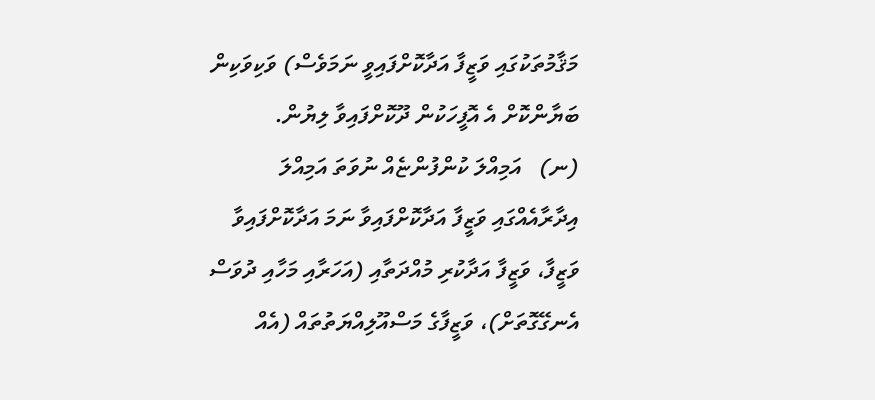މަޤާމުތަކުގައި ވަޒީފާ އަދާކޮށްފައިވީ ނަމަވެސް) ވަކިވަކިން ބަޔާންކޮށް އެ އޮފީހަކުން ދޫކޮށްފައިވާ ލިޔުން.
(ނ)   އަމިއްލަ ކުންފުންޏެއް ނުވަތަ އަމިއްލަ އިދާރާއެއްގައި ވަޒީފާ އަދާކޮށްފައިވާ ނަމަ އަދާކޮށްފައިވާ ވަޒީފާ، ވަޒީފާ އަދާކުރި މުއްދަތާއި (އަހަރާއި މަހާއި ދުވަސް އެނގޭގޮތަށް)، ވަޒީފާގެ މަސްއޫލިއްޔަތުތައް (އެއް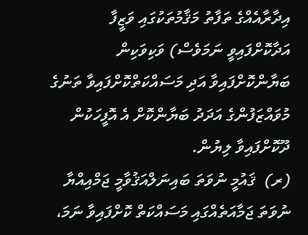އިދާރާއެއްގެ ތަފާތު މަޤާމުތަކުގައި ވަޒީފާ އަދާކޮށްފައިވީ ނަމަވެސް) ވަކިވަކިން ބަޔާންކޮށްފައިވާ އަދި މަސައްކަތްކޮށްފައިވާ ތަނުގެ މުވައްޒަފުންގެ އަދަދު ބަޔާންކޮށް އެ އޮފީހަކުން ދޫކޮށްފައިވާ ލިޔުން.
(ރ)  ޤައުމީ ނުވަތަ ބައިނަލްއަޤުވާމީ ޖަމްއިއްޔާ ނުވަތަ ޖަމާއަތެއްގައި މަސައްކަތް ކޮށްފައިވާ ނަމަ،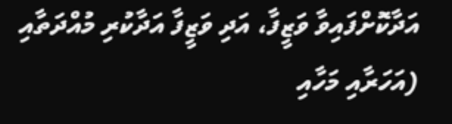އަދާކޮށްފައިވާ ވަޒީފާ، އަދި ވަޒީފާ އަދާކުރި މުއްދަތާއި (އަހަރާއި މަހާއި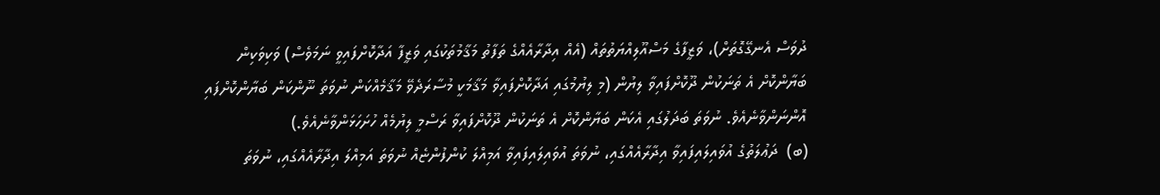ދުވަސް އެނގޭގޮތަށް)، ވަޒީފާގެ މަސްއޫލިއްޔަތުތައް (އެއް އިދާރާއެއްގެ ތަފާތު މަޤާމުތަކުގައި ވަޒީފާ އަދާކޮށްފައިވީ ނަމަވެސް) ވަކިވަކިން ބަޔާންކޮށް އެ ތަނަކުން ދޫކޮށްފައިވާ ލިޔުން (މި ލިޔުމުގައި އަދާކޮށްފައިވާ މަޤާމަކީ މުސާރަދެވޭ މަޤާމެއްކަން ނުވަތަ ނޫންކަން ބަޔާންކޮށްފައި އޮންނަންވާނެއެވެ. ނުވަތަ ބަދަލުގައި އެކަން ބަޔާންކޮށް އެ ތަނަކުން ދޫކޮށްފައިވާ ރަސްމީ ލިޔުމެއް ހުށަހަޅަންވާނެއެވެ.)
(ބ)  ދަޢުލަތުގެ އުވައިލައިފައިވާ އިދާރާއެއްގައި، ނުވަތަ އުވައިލައިފައިވާ އަމިއްލަ ކުންފުންޏެއް ނުވަތަ އަމިއްލަ އިދާރާއެއްގައި، ނުވަތަ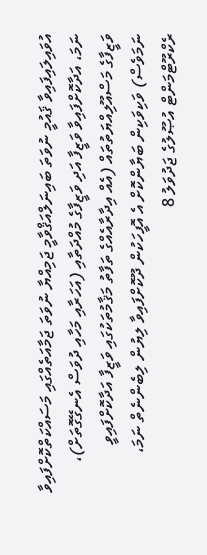އުވައިލައިފައިވާ ޤައުމީ ނުވަތަ ބައިނަލްއަޤްވާމީ ޖަމިއްޔާ ނުވަތަ ޖަމާއަތެއްގައި މަސައްކަތްކޮށްފައިވާ ނަމަ، އަދާކޮށްފައިވާ ވަޒީފާ އަދި ވަޒީފާގެ މުއްދަތާއި (އަހަރާއި މަހާއި ދުވަސް އެނގޭގޮތަށް)، ވަޒީފާގެ މަސްއޫލިއްޔަތުތައް (އެއް އިދާރާއެއްގެ ތަފާތު މަޤާމުތަކުގައި ވަޒީފާ އަދާކޮށްފައިވީ ނަމަވެސް) ވަކިވަކިން ބަޔާންކޮށް އެ އޮފީހަކުން ދޫކޮށްފައިވާ ލިޔުން ލިބެންނެތް ނަމަ، ރެކްރޫޓްމަންޓް އުޞޫލުގެ ޖަދުވަލު 8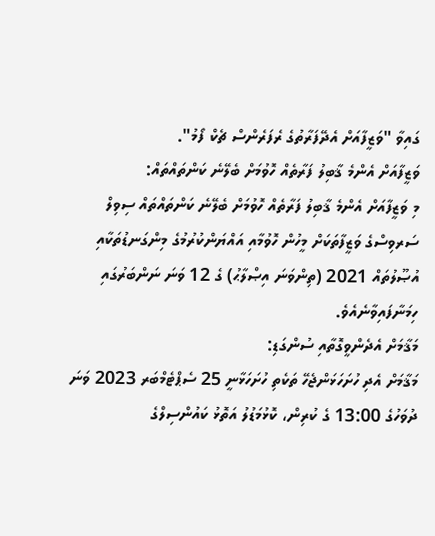ގައިވާ "ވަޒީފާއަށް އެދޭފަރާތުގެ ރެފަރެންސް ޗެކް ފޯމު".
ވަޒީފާއަށް އެންމެ ޤާބިލު ފަރާތެއް ހޮވުމަށް ބެލޭނެ ކަންތައްތައް:
މި ވަޒީފާއަށް އެންމެ ޤާބިލު ފަރާތެއް ހޮވުމަށް ބެލޭނެ ކަންތައްތައް ސިވިލް ސަރވިސްގެ ވަޒީފާތަކަށް މީހުން ހޮވުމާއި އައްޔަންކުރުމުގެ މިންގަނޑުތަކާއި އުޞޫލުތައް 2021 (ތިންވަނަ އިޞްލާޙު) ގެ 12 ވަނަ ނަންބަރުގައި ހިމަނާފައިވާނެއެވެ.
މަޤާމަށް އެދެންވީގޮތާއި ސުންގަޑި:
މަޤާމަށް އެދި ހުށަހަޅަންޖެހޭ ތަކެތި ހުށަހަޅާނީ 25 ސެޕްޓެމްބަރ 2023 ވަނަ ދުވަހުގެ 13:00 ގެ ކުރިން، ކޮޅުމަޑުލު އަތޮޅު ކައުންސިލްގެ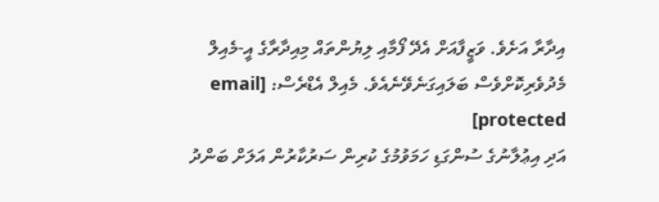އިދާރާ އަށެވެ. ވަޒީފާއަށް އެދޭ ފޯމާއި ލިޔުންތައް މިއިދާރާގެ އީ-މެއިލް މެދުވެރިކޮށްވެސް ބަލައިގަނެވޭނެއެވެ. މެއިލް އެޑްރެސް: [email protected]
އަދި އިޢުލާނުގެ ސުންގަޑި ހަމަވުމުގެ ކުރިން ސަރުކާރުން އަލަށް ބަންދު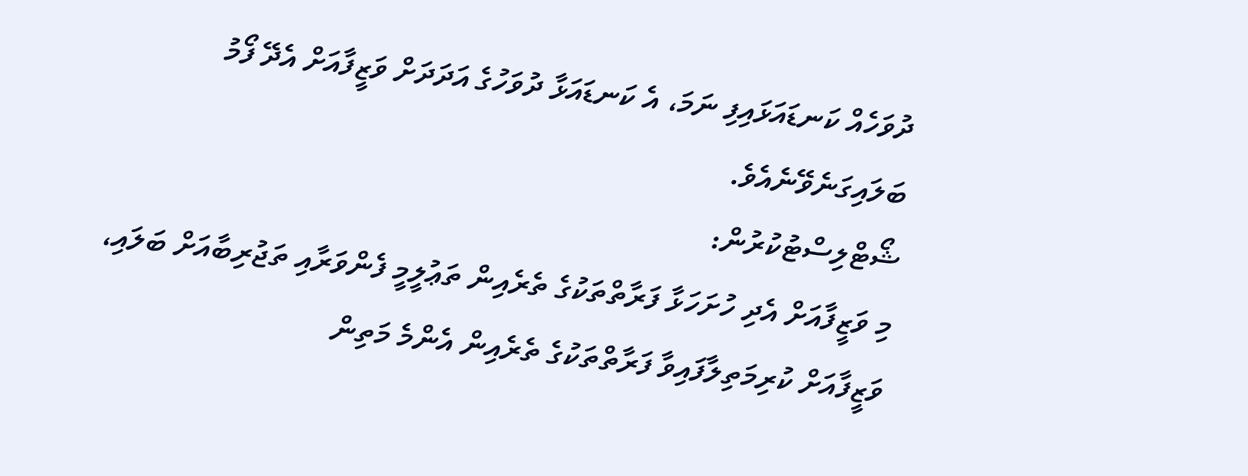ދުވަހެއް ކަނޑައަޅައިފި ނަމަ، އެ ކަނޑައަޅާ ދުވަހުގެ އަދަދަށް ވަޒީފާއަށް އެދޭ ފޯމު ބަލައިގަނެވޭނެއެވެ.
ޝޯޓްލިސްޓުކުރުން:
މި ވަޒީފާއަށް އެދި ހުށަހަޅާ ފަރާތްތަކުގެ ތެރެއިން ތަޢުލީމީ ފެންވަރާއި ތަޖުރިބާއަށް ބަލައި، ވަޒީފާއަށް ކުރިމަތިލާފައިވާ ފަރާތްތަކުގެ ތެރެއިން އެންމެ މަތިން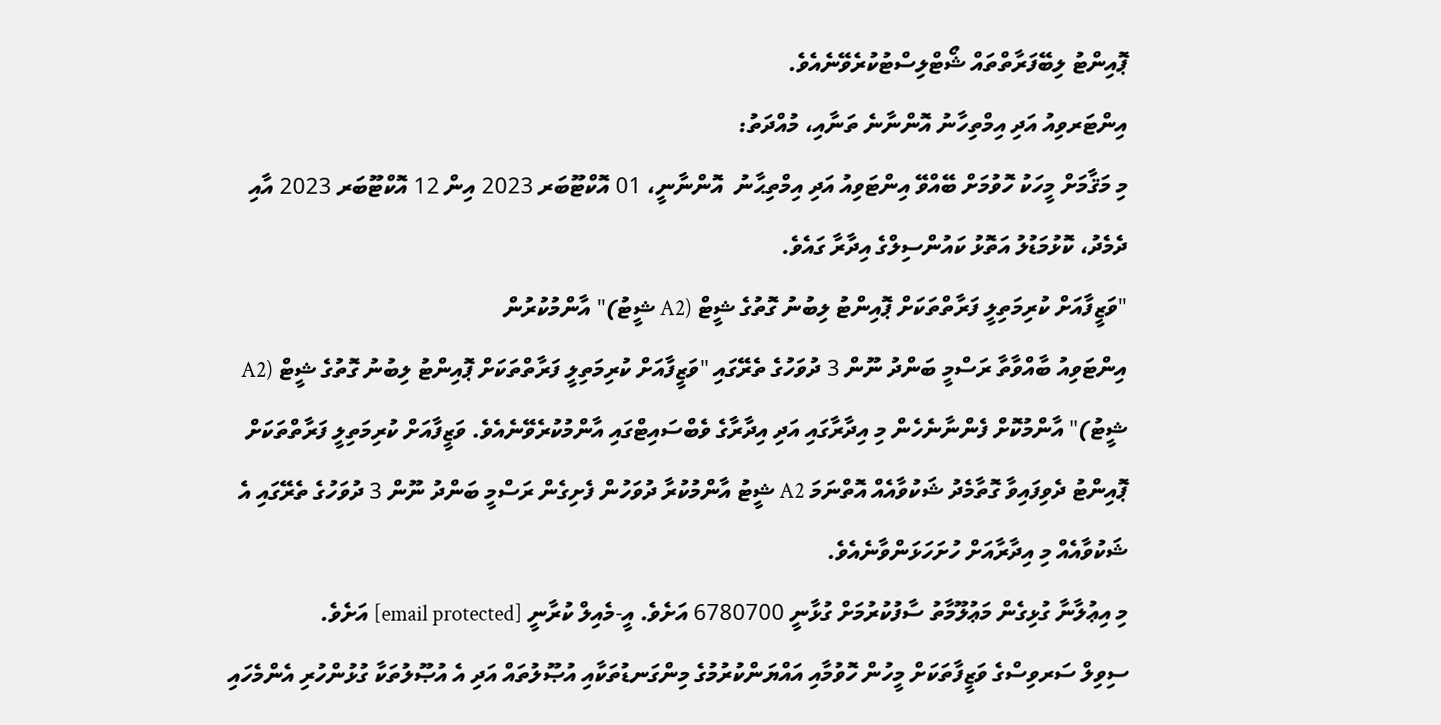ޕޮއިންޓު ލިބޭފަރާތްތައް ޝޯޓްލިސްޓުކުރެވޭނެއެވެ.
އިންޓަރވިއު އަދި އިމްތިހާނު އޮންނާނެ ތަނާއި، މުއްދަތު:
މި މަޤާމަށް މީހަކު ހޮވުމަށް ބޭއްވޭ އިންޓަވިއު އަދި އިމްތިޙާނު  އޮންނާނީ، 01 އޮކްޓޫބަރ 2023 އިން 12 އޮކްޓޫބަރ 2023 އާއި ދެމެދު، ކޮޅުމަޑުލު އަތޮޅު ކައުންސިލްގެ އިދާރާ ގައެވެ.
"ވަޒީފާއަށް ކުރިމަތިލީ ފަރާތްތަކަށް ޕޮއިންޓު ލިބުނު ގޮތުގެ ޝީޓް (A2 ޝީޓު)" އާންމުކުރުން
އިންޓަވިއު ބާއްވާތާ ރަސްމީ ބަންދު ނޫން 3 ދުވަހުގެ ތެރޭގައި "ވަޒީފާއަށް ކުރިމަތިލީ ފަރާތްތަކަށް ޕޮއިންޓު ލިބުނު ގޮތުގެ ޝީޓް (A2 ޝީޓު)" އާންމުކޮށް ފެންނާނެހެން މި އިދާރާގައި އަދި އިދާރާގެ ވެބްސައިޓްގައި އާންމުކުރެވޭނެއެވެ. ވަޒީފާއަށް ކުރިމަތިލީ ފަރާތްތަކަށް ޕޮއިންޓު ދެވިފައިވާ ގޮތާމެދު ޝަކުވާއެއް އޮތްނަމަ A2 ޝީޓު އާންމުކުރާ ދުވަހުން ފެށިގެން ރަސްމީ ބަންދު ނޫން 3 ދުވަހުގެ ތެރޭގައި އެ ޝަކުވާއެއް މި އިދާރާއަށް ހުށަހަޅަންވާނެއެވެ.
މި އިޢުލާނާ ގުޅިގެން މަޢުލޫމާތު ސާފުކުރުމަށް ގުޅާނީ 6780700 އަށެވެ. އީ-މެއިލް ކުރާނީ [email protected] އަށެވެ.
ސިވިލް ސަރވިސްގެ ވަޒީފާތަކަށް މީހުން ހޮވުމާއި އައްޔަންކުރުމުގެ މިންގަނޑުތަކާއި އުޞޫލުތައް އަދި އެ އުޞޫލުތަކާ ގުޅުންހުރި އެންމެހައި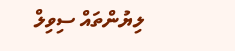ލިޔުންތައް ސިވިލް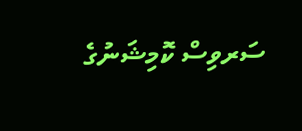ސަރވިސް ކޮމިޝަނުގެ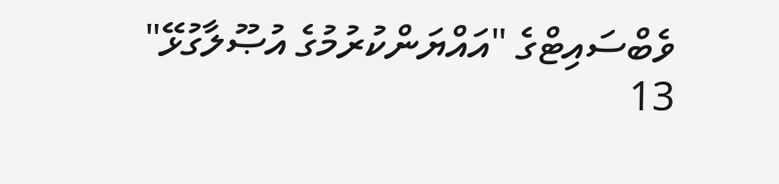ވެބްސައިޓްގެ "އައްޔަންކުރުމުގެ އުޞޫލާގުޅޭ"
13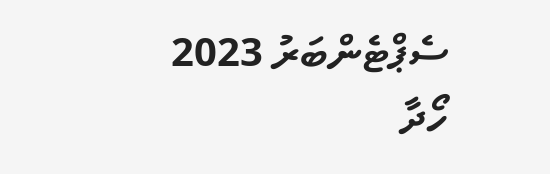ސެޕްޓެންބަރު 2023
ހޯދާ